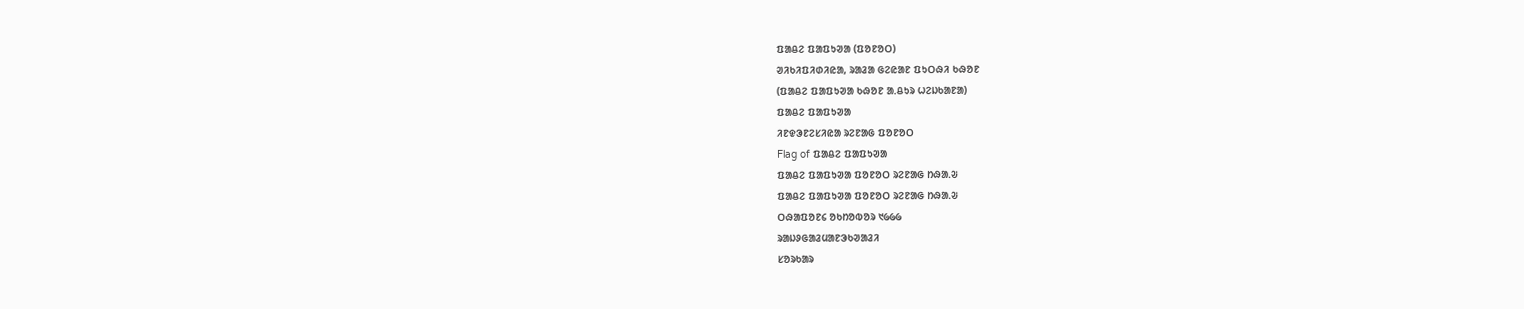ᱯᱟᱪᱮ ᱯᱟᱯᱩᱣᱟ (ᱯᱚᱱᱚᱛ)
ᱣᱤᱠᱤᱯᱤᱰᱤᱭᱟ, ᱨᱟᱲᱟ ᱜᱮᱭᱟᱱ ᱯᱩᱛᱷᱤ ᱠᱷᱚᱱ
(ᱯᱟᱪᱮ ᱯᱟᱯᱩᱣᱟ ᱠᱷᱚᱱ ᱟᱹᱪᱩᱨ ᱦᱮᱡᱠᱟᱱᱟ)
ᱯᱟᱪᱮ ᱯᱟᱯᱩᱣᱟ
ᱤᱱᱫᱳᱱᱮᱥᱤᱭᱟ ᱨᱮᱱᱟᱜ ᱯᱚᱱᱚᱛ
Flag of ᱯᱟᱪᱮ ᱯᱟᱯᱩᱣᱟ
ᱯᱟᱪᱮ ᱯᱟᱯᱩᱣᱟ ᱯᱚᱱᱚᱛ ᱨᱮᱱᱟᱜ ᱴᱷᱟᱹᱶ
ᱯᱟᱪᱮ ᱯᱟᱯᱩᱣᱟ ᱯᱚᱱᱚᱛ ᱨᱮᱱᱟᱜ ᱴᱷᱟᱹᱶ
ᱛᱷᱟᱯᱚᱱ᱔ ᱚᱠᱴᱚᱵᱚᱨ ᱑᱙᱙᱙
ᱨᱟᱡᱽᱜᱟᱲᱢᱟᱱᱳᱠᱣᱟᱲᱤ
ᱥᱚᱨᱠᱟᱨ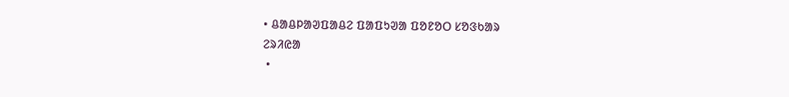• ᱪᱟᱪᱞᱟᱣᱯᱟᱪᱮ ᱯᱟᱯᱩᱣᱟ ᱯᱚᱱᱚᱛ ᱥᱚᱝᱠᱟᱨ
ᱮᱨᱤᱭᱟ
 •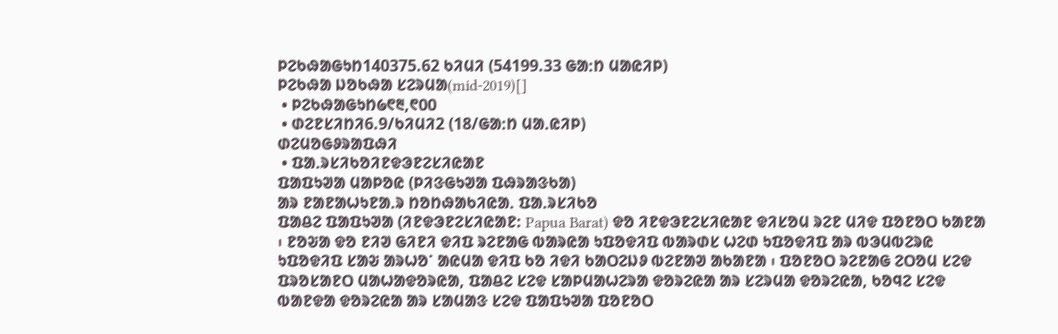ᱞᱮᱠᱷᱟᱜᱩᱴ140375.62 ᱠᱤᱢᱤ (54199.33 ᱜᱟᱺᱴ ᱢᱟᱭᱤᱞ)
ᱞᱮᱠᱷᱟ ᱡᱚᱠᱷᱟ ᱥᱮᱨᱢᱟ(mid-2019)[]
 • ᱞᱮᱠᱷᱟᱜᱩᱴ᱙᱖᱓,᱖᱐᱐
 • ᱰᱮᱱᱥᱤᱴᱤ6.9/ᱠᱤᱢᱤ2 (18/ᱜᱟᱺᱴ ᱢᱟᱹᱭᱤᱞ)
ᱰᱮᱢᱚᱜᱽᱨᱟᱯᱷᱤ
 • ᱯᱟᱹᱨᱥᱤᱠᱚᱤᱱᱫᱳᱱᱮᱥᱤᱭᱟᱱ
ᱯᱟᱯᱩᱣᱟ ᱢᱟᱞᱚᱭ (ᱞᱤᱝᱜᱩᱣᱟ ᱯᱷᱨᱟᱝᱠᱟ)
ᱟᱨ ᱱᱟᱱᱟᱦᱩᱱᱟᱹᱨ ᱴᱚᱴᱷᱟᱠᱤᱭᱟᱹ ᱯᱟᱹᱨᱥᱤᱠᱚ
ᱯᱟᱪᱮ ᱯᱟᱯᱩᱣᱟ (ᱤᱱᱫᱳᱱᱮᱥᱤᱭᱟᱱ: Papua Barat) ᱫᱚ ᱤᱱᱫᱳᱱᱮᱥᱤᱭᱟᱱ ᱫᱤᱥᱚᱢ ᱨᱮᱱ ᱢᱤᱫ ᱯᱚᱱᱚᱛ ᱠᱟᱱᱟ ᱾ ᱱᱚᱶᱟ ᱫᱚ ᱱᱤᱣ ᱜᱤᱱᱤ ᱫᱤᱯ ᱨᱮᱱᱟᱜ ᱵᱟᱨᱭᱟ ᱩᱯᱚᱫᱤᱯ ᱵᱟᱨᱰᱥ ᱦᱮᱰ ᱩᱯᱚᱫᱤᱯ ᱟᱨ ᱵᱳᱢᱵᱮᱨᱭ ᱩᱯᱚᱫᱤᱯ ᱥᱟᱶ ᱟᱨᱦᱚᱸ ᱟᱭᱢᱟ ᱫᱤᱯ ᱠᱚ ᱤᱫᱤ ᱠᱟᱛᱮᱡᱽ ᱵᱮᱱᱟᱣ ᱟᱠᱟᱱᱟ ᱾ ᱯᱚᱱᱚᱛ ᱨᱮᱱᱟᱜ ᱮᱛᱚᱢ ᱥᱮᱫ ᱯᱨᱚᱥᱟᱱᱛ ᱢᱟᱦᱟᱫᱚᱨᱭᱟ, ᱯᱟᱪᱮ ᱥᱮᱫ ᱥᱟᱞᱢᱟᱦᱮᱨᱟ ᱫᱚᱨᱮᱭᱟ ᱟᱨ ᱥᱮᱨᱢᱟ ᱫᱚᱨᱮᱭᱟ, ᱠᱚᱧᱮ ᱥᱮᱫ ᱵᱟᱱᱫᱟ ᱫᱚᱨᱮᱭᱟ ᱟᱨ ᱥᱟᱢᱟᱝ ᱥᱮᱫ ᱯᱟᱯᱩᱣᱟ ᱯᱚᱱᱚᱛ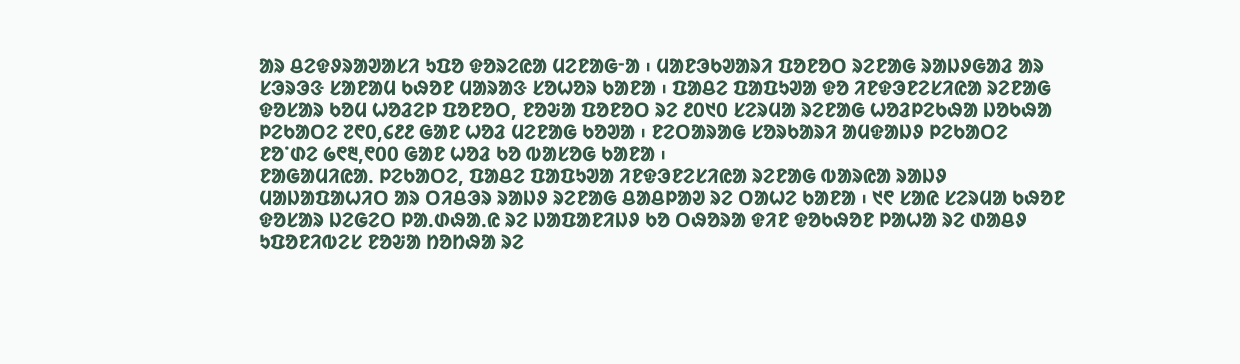ᱟᱨ ᱪᱮᱫᱽᱨᱟᱣᱟᱥᱤ ᱩᱯᱚ ᱫᱚᱨᱮᱭᱟ ᱢᱮᱱᱟᱜᱼᱟ ᱾ ᱢᱟᱱᱳᱠᱣᱟᱨᱤ ᱯᱚᱱᱚᱛ ᱨᱮᱱᱟᱜ ᱨᱟᱡᱽᱜᱟᱲ ᱟᱨ ᱥᱳᱨᱳᱝ ᱥᱟᱱᱟᱢ ᱠᱷᱚᱱ ᱢᱟᱨᱟᱝ ᱥᱚᱦᱚᱨ ᱠᱟᱱᱟ ᱾ ᱯᱟᱪᱮ ᱯᱟᱯᱩᱣᱟ ᱫᱚ ᱤᱱᱫᱳᱱᱮᱥᱤᱭᱟ ᱨᱮᱱᱟᱜ ᱫᱚᱥᱟᱨ ᱠᱚᱢ ᱦᱚᱲᱮᱞ ᱯᱚᱱᱚᱛ, ᱱᱚᱶᱟ ᱯᱚᱱᱚᱛ ᱨᱮ ᱒᱐᱑᱐ ᱥᱮᱨᱢᱟ ᱨᱮᱱᱟᱜ ᱦᱚᱲᱞᱮᱠᱷᱟ ᱡᱚᱠᱷᱟ ᱞᱮᱠᱟᱛᱮ ᱗᱖᱐,᱔᱒᱒ ᱜᱟᱱ ᱦᱚᱲ ᱢᱮᱱᱟᱜ ᱠᱚᱣᱟ ᱾ ᱱᱮᱛᱟᱨᱟᱜ ᱥᱚᱨᱠᱟᱨᱤ ᱟᱢᱫᱟᱡᱽ ᱞᱮᱠᱟᱛᱮ ᱱᱚᱸᱰᱮ ᱙᱖᱓,᱖᱐᱐ ᱜᱟᱱ ᱦᱚᱲ ᱠᱚ ᱵᱟᱥᱚᱜ ᱠᱟᱱᱟ ᱾
ᱱᱟᱜᱟᱢᱤᱭᱟᱹ ᱞᱮᱠᱟᱛᱮ, ᱯᱟᱪᱮ ᱯᱟᱯᱩᱣᱟ ᱤᱱᱫᱳᱱᱮᱥᱤᱭᱟ ᱨᱮᱱᱟᱜ ᱵᱟᱨᱭᱟ ᱨᱟᱡᱽ ᱢᱟᱡᱟᱯᱟᱦᱤᱛ ᱟᱨ ᱛᱤᱪᱳᱨ ᱨᱟᱡᱽ ᱨᱮᱱᱟᱜ ᱪᱟᱪᱞᱟᱣ ᱨᱮ ᱛᱟᱦᱮ ᱠᱟᱱᱟ ᱾ ᱑᱖ ᱥᱟᱭ ᱥᱮᱨᱢᱟ ᱠᱷᱚᱱ ᱫᱚᱥᱟᱨ ᱡᱮᱜᱮᱛ ᱞᱟᱹᱰᱷᱟᱹᱭ ᱨᱮ ᱡᱟᱯᱟᱱᱤᱡᱽ ᱠᱚ ᱛᱷᱚᱨᱟ ᱫᱤᱱ ᱫᱚᱠᱷᱚᱱ ᱞᱟᱦᱟ ᱨᱮ ᱰᱟᱪᱽ ᱩᱯᱚᱱᱤᱵᱮᱥ ᱱᱚᱶᱟ ᱴᱚᱴᱷᱟ ᱨᱮ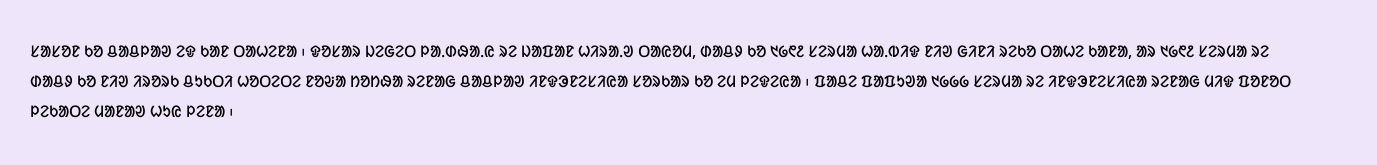ᱥᱟᱥᱚᱱ ᱠᱚ ᱪᱟᱪᱞᱟᱣ ᱮᱫ ᱠᱟᱱ ᱛᱟᱦᱮᱱᱟ ᱾ ᱫᱚᱥᱟᱨ ᱡᱮᱜᱮᱛ ᱞᱟᱹᱰᱷᱟᱹᱭ ᱨᱮ ᱡᱟᱯᱟᱱ ᱦᱤᱨᱟᱹᱣ ᱛᱟᱭᱚᱢ, ᱰᱟᱪᱽ ᱠᱚ ᱑᱙᱖᱒ ᱥᱮᱨᱢᱟ ᱦᱟᱹᱵᱤᱫ ᱱᱤᱣ ᱜᱤᱱᱤ ᱨᱮᱠᱚ ᱛᱟᱦᱮ ᱠᱟᱱᱟ, ᱟᱨ ᱑᱙᱖᱒ ᱥᱮᱨᱢᱟ ᱨᱮ ᱰᱟᱪᱽ ᱠᱚ ᱱᱤᱣ ᱤᱨᱚᱨᱠ ᱪᱩᱠᱛᱤ ᱦᱚᱛᱮᱛᱮ ᱱᱚᱶᱟ ᱴᱚᱴᱷᱟ ᱨᱮᱱᱟᱜ ᱪᱟᱪᱞᱟᱣ ᱤᱱᱫᱳᱱᱮᱥᱤᱭᱟ ᱥᱚᱨᱠᱟᱨ ᱠᱚ ᱮᱢ ᱞᱮᱫᱮᱭᱟ ᱾ ᱯᱟᱪᱮ ᱯᱟᱯᱩᱣᱟ ᱑᱙᱙᱙ ᱥᱮᱨᱢᱟ ᱨᱮ ᱤᱱᱫᱳᱱᱮᱥᱤᱭᱟ ᱨᱮᱱᱟᱜ ᱢᱤᱫ ᱯᱚᱱᱚᱛ ᱞᱮᱠᱟᱛᱮ ᱢᱟᱱᱟᱣ ᱦᱩᱭ ᱞᱮᱱᱟ ᱾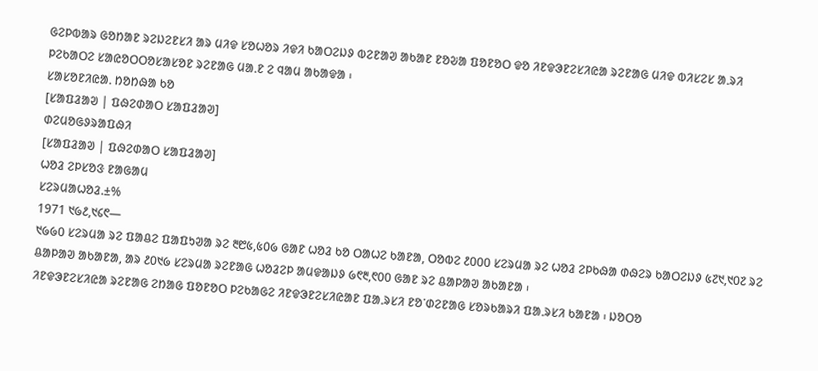ᱜᱮᱞᱵᱟᱨ ᱜᱚᱴᱟᱱ ᱨᱮᱡᱮᱱᱥᱤ ᱟᱨ ᱢᱤᱫ ᱥᱚᱦᱚᱨ ᱤᱫᱤ ᱠᱟᱛᱮᱡᱽ ᱵᱮᱱᱟᱣ ᱟᱠᱟᱱ ᱱᱚᱶᱟ ᱯᱚᱱᱚᱛ ᱫᱚ ᱤᱱᱫᱳᱱᱮᱥᱤᱭᱟ ᱨᱮᱱᱟᱜ ᱢᱤᱫ ᱵᱤᱥᱮᱥ ᱟᱹᱨᱤ ᱞᱮᱠᱟᱛᱮ ᱥᱟᱭᱚᱛᱛᱚᱥᱟᱥᱚᱱ ᱨᱮᱱᱟᱜ ᱢᱟᱹᱱ ᱮ ᱧᱟᱢ ᱟᱠᱟᱫᱟ ᱾
ᱥᱟᱥᱚᱱᱤᱭᱟᱹ ᱴᱚᱴᱷᱟ ᱠᱚ
[ᱥᱟᱯᱲᱟᱣ | ᱯᱷᱮᱰᱟᱛ ᱥᱟᱯᱲᱟᱣ]
ᱰᱮᱢᱚᱜᱽᱨᱟᱯᱷᱤ
[ᱥᱟᱯᱲᱟᱣ | ᱯᱷᱮᱰᱟᱛ ᱥᱟᱯᱲᱟᱣ]
ᱦᱚᱲ ᱮᱞᱥᱚᱝ ᱱᱟᱜᱟᱢ
ᱥᱮᱨᱢᱟᱦᱚᱲ.±%
1971 ᱑᱙᱒,᱑᱔᱖—
᱑᱙᱙᱐ ᱥᱮᱨᱢᱟ ᱨᱮ ᱯᱟᱪᱮ ᱯᱟᱯᱩᱣᱟ ᱨᱮ ᱓᱘᱕,᱕᱐᱙ ᱜᱟᱱ ᱦᱚᱲ ᱠᱚ ᱛᱟᱦᱮ ᱠᱟᱱᱟ, ᱛᱚᱵᱮ ᱒᱐᱐᱐ ᱥᱮᱨᱢᱟ ᱨᱮ ᱦᱚᱲ ᱮᱞᱠᱷᱟ ᱰᱷᱮᱨ ᱠᱟᱛᱮᱡᱽ ᱕᱗᱑,᱑᱐᱗ ᱨᱮ ᱪᱟᱞᱟᱣ ᱟᱠᱟᱱᱟ, ᱟᱨ ᱒᱐᱑᱙ ᱥᱮᱨᱢᱟ ᱨᱮᱱᱟᱜ ᱦᱚᱲᱮᱞ ᱟᱢᱫᱟᱡᱽ ᱙᱖᱓,᱖᱐᱐ ᱜᱟᱱ ᱨᱮ ᱪᱟᱞᱟᱣ ᱟᱠᱟᱱᱟ ᱾
ᱤᱱᱫᱳᱱᱮᱥᱤᱭᱟ ᱨᱮᱱᱟᱜ ᱮᱴᱟᱜ ᱯᱚᱱᱚᱛ ᱞᱮᱠᱟᱜᱮ ᱤᱱᱫᱳᱱᱮᱥᱤᱭᱟᱱ ᱯᱟᱹᱨᱥᱤ ᱱᱚᱸᱰᱮᱱᱟᱜ ᱥᱚᱨᱠᱟᱨᱤ ᱯᱟᱹᱨᱥᱤ ᱠᱟᱱᱟ ᱾ ᱡᱚᱛᱚ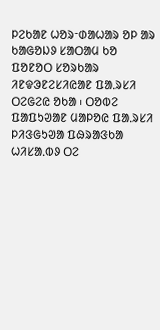ᱞᱮᱠᱟᱱ ᱦᱚᱨᱼᱰᱟᱦᱟᱨ ᱚᱞ ᱟᱨ ᱠᱟᱜᱚᱡᱽ ᱥᱟᱛᱟᱢ ᱠᱚ ᱯᱚᱱᱚᱛ ᱥᱚᱨᱠᱟᱨ ᱤᱱᱫᱳᱱᱮᱥᱤᱭᱟᱱ ᱯᱟᱹᱨᱥᱤ ᱛᱮᱜᱮᱭ ᱚᱠᱟ ᱾ ᱛᱚᱵᱮ ᱯᱟᱯᱩᱣᱟᱱ ᱢᱟᱞᱚᱭ ᱯᱟᱹᱨᱥᱤ ᱞᱤᱝᱜᱩᱣᱟ ᱯᱷᱨᱟᱝᱠᱟ ᱦᱤᱥᱟᱹᱵᱽ ᱛᱮ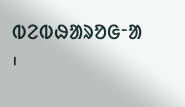ᱵᱮᱵᱷᱟᱨᱚᱜᱼᱟ ᱾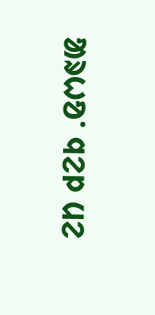ᱟᱨᱦᱚᱸ ᱧᱮᱞ ᱢᱮ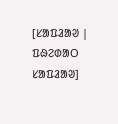[ᱥᱟᱯᱲᱟᱣ | ᱯᱷᱮᱰᱟᱛ ᱥᱟᱯᱲᱟᱣ]